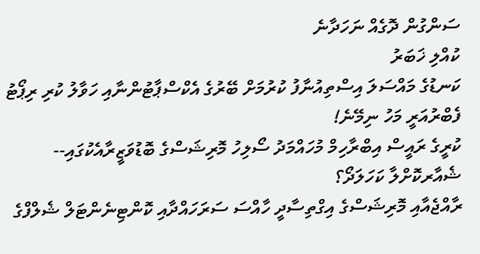ސަންގުން ދޮގެއް ނަހަދާނެ
ކުއްލި ޚަބަރު
ކަނޑުގެ މައްސަލަ އިސްތިއުނާފު ކުރުމަށް ބޭރުގެ އެކްސްޕާޓުންނާއި ހަވާލު ކުރި ރިޕޯޓު ފެބްރުއަރީ މަހު ނިމޭނެ!
ކުރީގެ ރައީސް އިބްރާހިމް މުހައްމަދު ސޯލިހު މޮރިޝަސްގެ ބޮޑުވަޒީރާއެކުގައި--
ޝެއާރކޮށްލާ ކަހަލަދޯ؟
ރާއްޖެއާއި މޮރިޝަސްގެ އިގްތިސާދީ ހާއްސަ ސަރަހައްދާއި ކޮންޓިނެންޓަލް ޝެލްފްގެ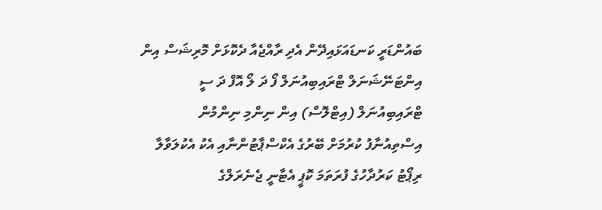ބައުންޑަރީ ކަނޑައަޅައިދޭން އެދި ރާއްޖެއާ ދެކޮޅަށް މޮރިޝަސް އިން އިންޓަނޭޝަނަލް ޓްރައިބިއުނަލް ފޯ ދަ ލޯ އޮފް ދަ ސީ ޓްރައިބިއުނަލް (އިޓްލޮސް) އިން ނިންމި ނިންމުން އިސްތިއުނާފު ކުރުމަށް ބޭރުގެ އެކްސްޕާޓުންނާއި އެކު އެކުލަވާލާ ރިޕޯޓު ކަރުދާހުގެ ފުރަތަމަ ކޮޕީ އެޓާނީ ޖެނެރަލްގެ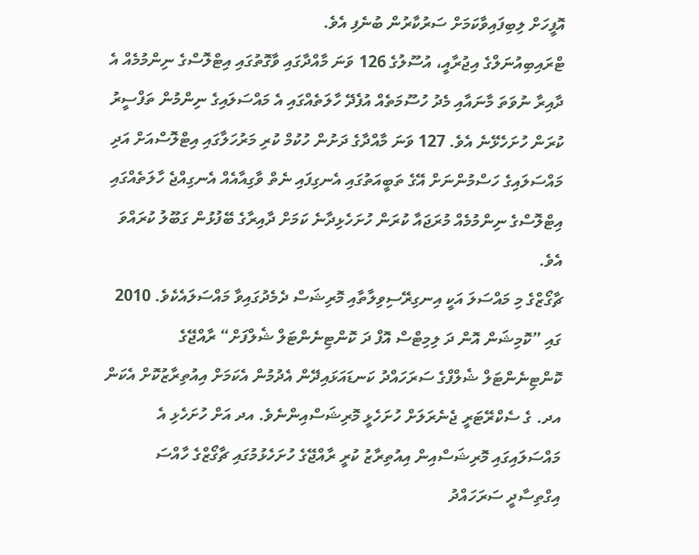އޮފީހަށް ލިބިފައިވާކަމަށް ސަރުކާރުން ބުނެފި އެވެ.
ޓްރައިބިއުނަލްގެ އިޖުރާއީ، އުސޫލުގެ 126 ވަނަ މާއްދާގައި ވާގޮތުގައި އިޓްލޮސްގެ ނިންމުމެއް އެ ދާއިރާ ނުވަތަ މާނައާއި މެދު ހުސޫމަތެއް އުފެދޭ ހާލަތެއްގައި އެ މައްސަލައިގެ ނިންމުން ތަފްސީރު ކުރަން ހުށަހެޅޭނެ އެވެ. 127 ވަނަ މާއްދާގެ ދަށުން ހުކުމް ކުރި މަރުހަލާގައި އިޓްލޮސްއަށް އަދި މައްސަލައިގެ ހަސްމުންނަށް އޭގެ ތަބީއަތުގައި އެނގިފައި ނެތް ވާގިއާއެއް އެނގިއްޖެ ހާލަތެއްގައި އިޓްލޮސްގެ ނިންމުމެއް މުރަޖައާ ކުރަން ހުށަހެޅިދާނެ ކަމަށް ދާއިރާގެ ބޭފުޅުން ގަބޫލު ކުރައްވަ އެވެ.
ޗާގޯޒްގެ މި މައްސަލަ އަކީ އިނގިރޭސިވިލާތާއި މޮރިޝަސް ދެމެދުގައިވާ މައްސަލައެކެވެ. 2010 ގައި ”ކޮމިޝަން އޮން ދަ ލިމިޓްސް އޮފް ދަ ކޮންޓިނެންޓަލް ޝެލްފަށް“ ރާއްޖޭގެ ކޮންޓިނެންޓަލް ޝެލްފްގެ ސަރަހައްދު ކަނޑައަޅައިދޭން އެދުމުން އެކަމަށް އިއުތިރާޒުކޮށް އެކަން އދ. ގެ ސެކްރޭޓަރީ ޖެނެރަލަށް ހުށަހެޅީ މޮރިޝަސްއިންނެވެ. އދ އަށް ހުށަހެޅި އެ މައްސަލައިގައި މޮރިޝަސްއިން އިއުތިރާޒު ކުރީ ރާއްޖޭގެ ހުށަހެޅުމުގައި ޗާގޯޒްގެ ހާއްސަ އިގްތިސާދީ ސަރަހައްދު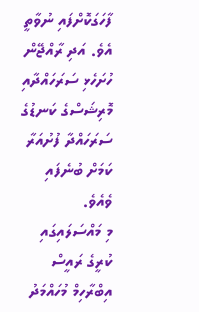ފާހަގަކޮށްފައި ނުވާތީ އެވެ. އަދި ރާއްޖޭން ހުށަހެޅި ސަރަހައްދާއި މޮރިޝަސްގެ ކަނޑުގެ ސަރަހައްދާ ފުށުއަރާ ކަމަށް ބުނެފައި ވެއެވެ.
މި މައްސަލައިގައި ކުރީގެ ރައީސް އިބްރާހިމް މުހައްމަދު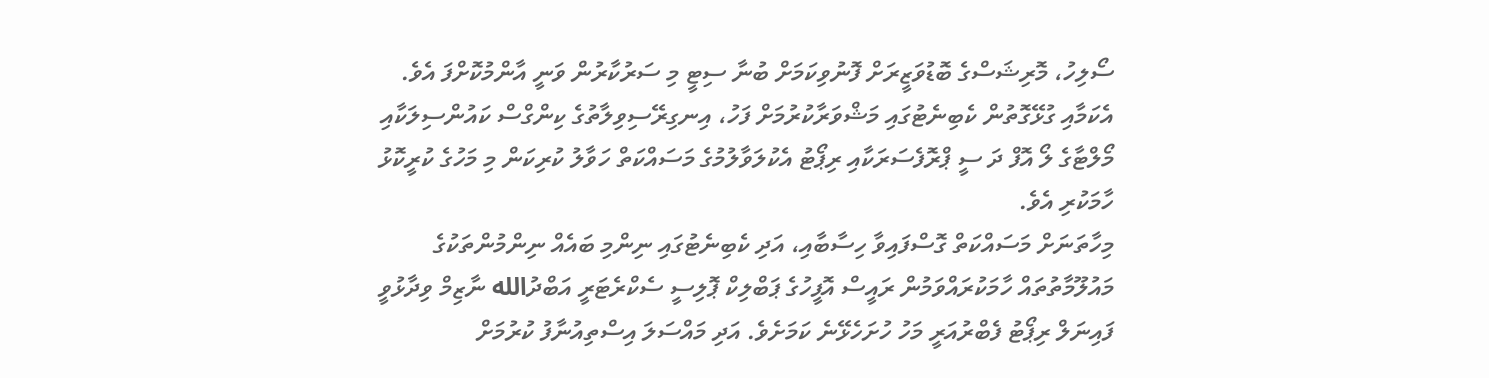ސޯލިހު، މޮރިޝަސްގެ ބޮޑުވަޒީރަށް ފޮނުވިކަމަށް ބުނާ ސިޓީ މި ސަރުކާރުން ވަނީ އާންމުކޮށްފަ އެވެ. އެކަމާއި ގުޅޭގޮތުން ކެބިނެޓުގައި މަޝްވަރާކުރުމަށް ފަހު، އިނގިރޭސިވިލާތުގެ ކިންގްސް ކައުންސިލަކާއި މޯލްޓާގެ ލޯ އޮފް ދަ ސީ ޕްރޮފެސަރަކާއި ރިޕޯޓު އެކުލަވާލުމުގެ މަސައްކަތް ހަވާލު ކުރިކަން މި މަހުގެ ކުރީކޮޅު ހާމަކުރި އެވެ.
މިހާތަނަށް މަސައްކަތް ގޮސްފައިވާ ހިސާބާއި، އަދި ކެބިނެޓުގައި ނިންމި ބައެއް ނިންމުންތަކުގެ މައުލޫމާތުތައް ހާމަކުރައްވަމުން ރައީސް އޮފީހުގެ ޕަބްލިކް ޕޮލިސީ ސެކްރެޓަރީ އަބްދުالله ނާޒިމް ވިދާޅުވީ ފައިނަލް ރިޕޯޓު ފެބްރުއަރީ މަހު ހުށަހެޅޭނެ ކަމަށެވެ. އަދި މައްސަލަ އިސްތިއުނާފު ކުރުމަށް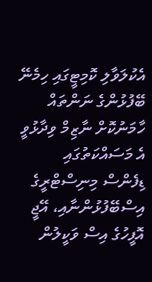އެކުލަވާލި ކޮމިޓީގައި ހިމެނޭ ބޭފުޅުންގެ ނަންތައް ހާމަނުކޮށް ނާޒިމް ވިދާޅުވީ އެ މަސައްކަތުގައި ޑިފެންސް މިނިސްޓްރީގެ އިސްބޭފުޅުންނާއި، އޭޖީ އޮފީހުގެ އިސް ވަކީލުން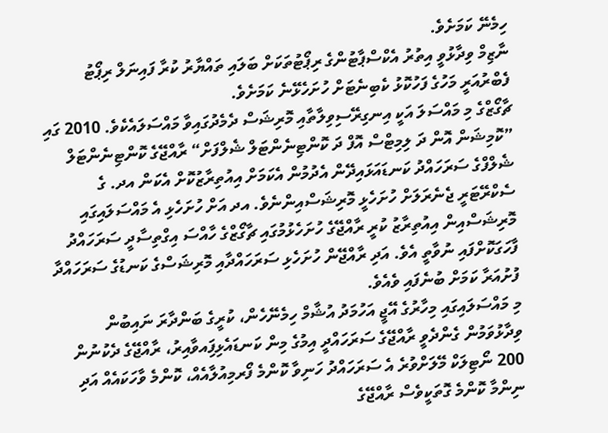ހިމެނޭ ކަމަށެވެ.
ނާޒިމް ވިދާޅުވީ އިތުރު އެކްސްޕާޓުންގެ ރިޕޯޓުތަކަށް ބަލައި ތައްޔާރު ކުރާ ފައިނަލް ރިޕޯޓު ފެބްރުއަރީ މަހުގެ ފަހުކޮޅު ކެބިނެޓަށް ހުށަހެޅޭނެ ކަމަށެވެ.
ޗާގޯޒްގެ މި މައްސަލަ އަކީ އިނގިރޭސިވިލާތާއި މޮރިޝަސް ދެމެދުގައިވާ މައްސަލައެކެވެ. 2010 ގައި ”ކޮމިޝަން އޮން ދަ ލިމިޓްސް އޮފް ދަ ކޮންޓިނެންޓަލް ޝެލްފަށް“ ރާއްޖޭގެ ކޮންޓިނެންޓަލް ޝެލްފްގެ ސަރަހައްދު ކަނޑައަޅައިދޭން އެދުމުން އެކަމަށް އިއުތިރާޒުކޮށް އެކަން އދ. ގެ ސެކްރޭޓަރީ ޖެނެރަލަށް ހުށަހެޅީ މޮރިޝަސްއިންނެވެ. އދ އަށް ހުށަހެޅި އެ މައްސަލައިގައި މޮރިޝަސްއިން އިއުތިރާޒު ކުރީ ރާއްޖޭގެ ހުށަހެޅުމުގައި ޗާގޯޒްގެ ހާއްސަ އިގްތިސާދީ ސަރަހައްދު ފާހަގަކޮށްފައި ނުވާތީ އެވެ. އަދި ރާއްޖޭން ހުށަހެޅި ސަރަހައްދާއި މޮރިޝަސްގެ ކަނޑުގެ ސަރަހައްދާ ފުށުއަރާ ކަމަށް ބުނެފައި ވެއެވެ.
މި މައްސަލައިގައި މިހާރުގެ އޭޖީ އަހުމަދު އުޝާމް ހިމެނޭހެން، ކުރީގެ ބަންދާރަ ނައިބުން ވިދާޅުވަމުން ގެންދެވީ ރާއްޖޭގެ ސަރަހައްދީ އިމުގެ މިން ކަނޑައެޅިފަިއވާއިރު، ރާއްޖޭގެ ދެކުނުން 200 ނޯޓިލަކް މޭލަށްވުރެ އެ ސަރަހައްދު ހަނިވާ ކޮންމެ ފޯރމިއުލާއެއް، ކޮންމެ ވާހަކައެއް އަދި ނިންމާ ކޮންމެ ގޮތަކީވެސް ރާއްޖޭގެ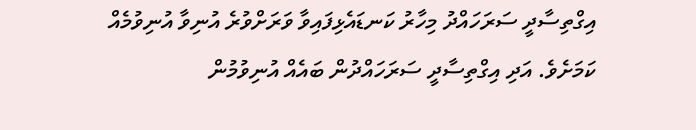އިގްތިސާދީ ސަރަހައްދު މިހާރު ކަނޑައެޅިފައިވާ ވަރަށްވުރެ އުނިވާ އުނިވުމެއް ކަމަށެވެ. އަދި އިގްތިސާދީ ސަރަހައްދުން ބައެއް އުނިވުމުން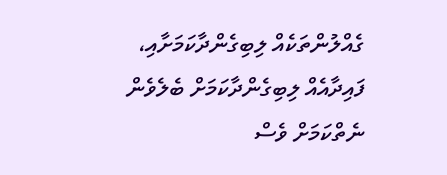ގެއްލުންތަކެއް ލިބިގެންދާކަމަށާއި، ފައިދާއެއް ލިބިގެންދާކަމަށް ބެލެވެން ނެތްކަމަށް ވެސް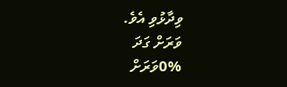ވިދާޅުވި އެވެ.
ވަރަށް ގަދަ
0%ވަރަށް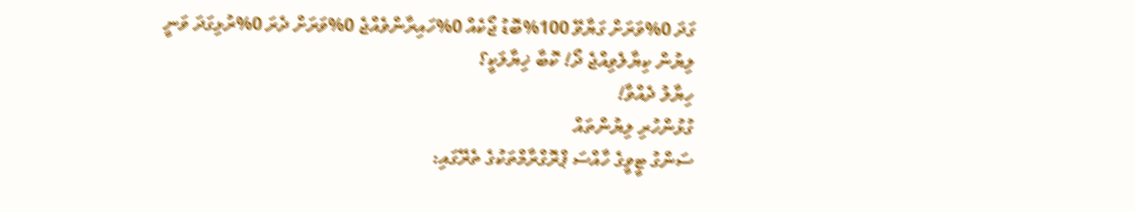ގަދަ 0%ވަރަށް ގަޔާވޭ 100%ބޮޑު ޖޯކެއް 0%ހައިރާންވެއްޖެ 0%ވަރަށް ދެރަ 0%ރުޅިގަދަ ވަނީ
ލިޔުން ކިޔާލެވިއްޖެ ދޯ! ކޮބާ ޚިޔާލަކީ؟
ހިޔާލު ދެއްވާ!
ގުޅުންހުރި ލިޔުންތައް
ސަންގު ޓީވީގެ ހާއްސަ ޕްރޮގްރާމްތަކުގެ ތެރޭގައި: